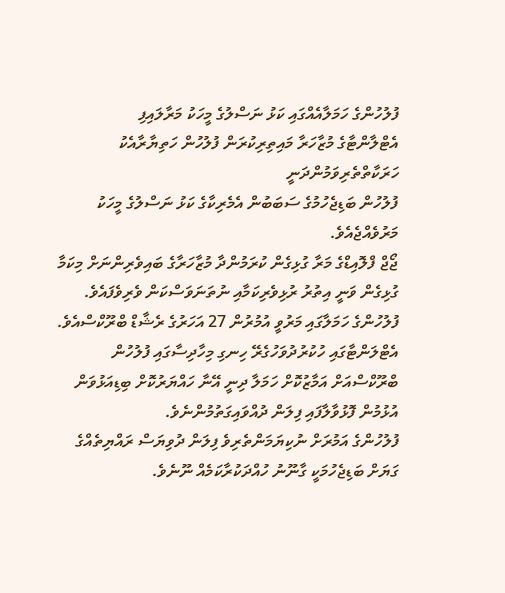ފުލުހުންގެ ހަމަލާއެއްގައި ކަޅު ނަސްލުގެ މީހަކު މަރާލައިފި
އެޓްލާންޓާގެ މުޒާހަރާ މައިތިރިކުރަން ފުލުހުން ހަތިޔާރާއެކު ހަރަކާތްތެރިވަމުންދަނީ
ފުލުހުން ބަޑިޖެހުމުގެ ސަބަބުން އެމެރިކާގެ ކަޅު ނަސްލުގެ މީހަކު މަރުވެއްޖެއެވެ.
ޖޯޖް ފްލޮއިޑްގެ މަރާ ގުޅިގެން ކުރަމުންދާ މުޒާހަރާގެ ބައިވެރިންނަށް މިކަމާ ގުޅިގެން ވަނީ އިތުރު ރުޅިވެރިކަމާއި ނުތަނަވަސްކަން ވެރިވެފައެވެ.
ފުލުހުންގެ ހަމަލާގައި މަރުވީ އުމުރުން 27 އަހަރުގެ ރެޝާޑް ބްރޫކްސްއެވެ.
އެޓްލަންޓާގައި ހުކުރުދުވަހުގެރޭ ހިނގި މިހާދިސާގައި ފުލުހުން ބްރޫކްސްއަށް އަމާޒުކޮށް ހަމަލާ ދިނީ އޭނާ ހައްޔަރުކޮށް ބިޑިއަޅުވަން އުޅުމުން ފޮޅުވާލާފައި ފިލަން ދުއްވައިގަތުމުންނެވެ.
ފުލުހުންގެ އަމުރަށް ނުކިޔަމަންތެރިވެ ފިލަން ދުވިޔަސް ރައްޔިތެއްގެ ގަޔަށް ބަޑިޖެހުމަކީ ގާނޫނު ހުއްދަކުރާކަމެއް ނޫނެވެ.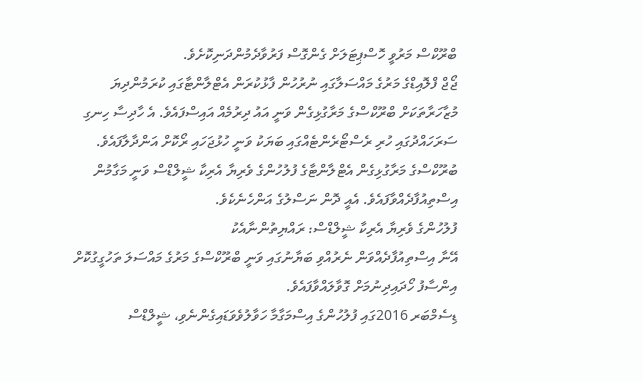ބްރޫކްސް މަރުވީ ހޮސްޕިޓަލަށް ގެންގޮސް ފަރުވާދެމުންދަނިކޮށެވެ.
ޖޯޖް ފްލޮއިޑްގެ މަރުގެ މައްސަލާގައި ނުރުހުން ފާޅުކުރަން އެޓްލާންޓާގައި ކުރަމުންދިޔަ މުޒާހަރާތަކަށް ބްރޫކްސްގެ މަރާގުޅިގެން ވަނީ އައު ދިރުމެއް އައިސްފައެވެ. އެ ހާދިސާ ހިނގި ސަރަހައްދުގައި ހުރި ރެސްޓޯރެންޓެއްގައި ބަޔަކު ވަނީ ހުޅުޖަހައި ރޯކޮށް އަންދާލާފައެވެ.
ބުރޫކްސްގެ މަރާގުޅިގެން އެޓްލާންޓާގެ ފުލުހުންގެ ވެރިޔާ އެރިކާ ޝީލްޑްސް ވަނީ މަގާމުން އިސްތިއުފާދެއްވާފައެވެ. އެއީ ދޮން ނަސްލުގެ އަންހެނެކެވެ.
ފުލުހުންގެ ވެރިޔާ އެރިކާ ޝީލްޑްސް: ރައްޔިތުންނާއެކު
އޭނާ އިސްތިއުފާދެއްވަން ނެރުއްވި ބަޔާނުގައި ވަނީ ބްރޫކްސްގެ މަރުގެ މައްސަލަ ތަހުގީގުކޮށް އިންސާފު ހޯދައިދިނުމަށް ގޮވާލައްވާފައެވެ.
ޑިސެމްބަރ 2016ގައި ފުލުހުންގެ އިސްމަގާމާ ހަވާލުވެވަޑައިގެންނެވި، ޝީލްޑްސް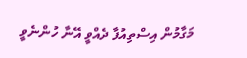މަގާމުން އިސްތިއުފާ ދެއްވީ އޭނާ ހުންނެވީ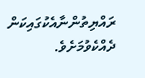ރައްޔިތުންނާއެކުގައިކަން ދެއްކެވުމަށެވެ.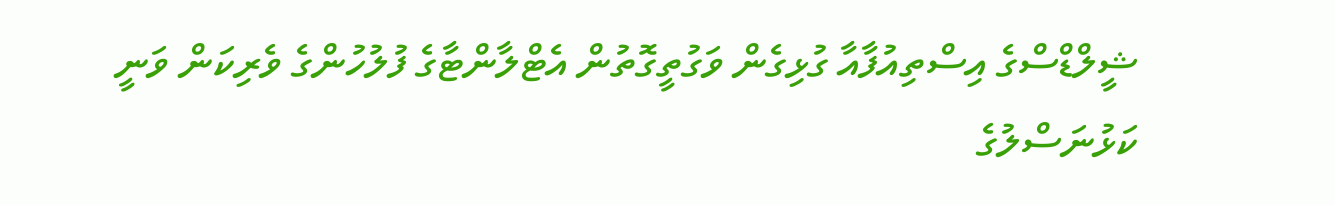ޝީލްޑްސްގެ އިސްތިއުފާއާ ގުޅިގެން ވަގުތީގޮތުން އެޓްލާންޓާގެ ފުލުހުންގެ ވެރިކަން ވަނީ ކަޅުނަސްލުގެ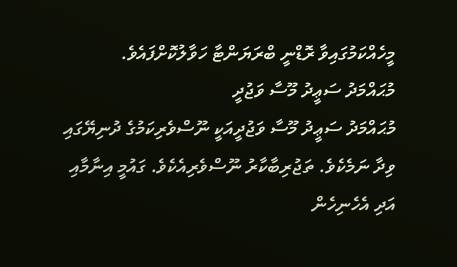މީހެއްކަމުގައިވާ ރޮޑްނީ ބްރަޔަންޓާ ހަވާލުކޮށްފައެވެ.
މުޙައްމަދު ސަޢީދު މޫސާ ވަޖުދީ
މުޙައްމަދު ސަޢީދު މޫސާ ވަޖުދީއަކީ ނޫސްވެރިކަމުގެ ދުނިޔޭގައި ވިދާ ނަމެކެވެ. ތަޖުރިބާކާރު ނޫސްވެރިއެކެވެ. ގައުމީ އިނާމާއި އަދި އެހެނިހެން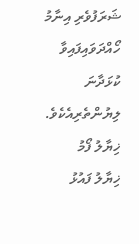ޝަރަފުވެރި އިނާމު ހޯއްދަވައިފައިވާ ކުޅަދާނަ ލިޔުންތެރިއެކެވެ.
ޚިޔާލު ފޯމު
ޚިޔާލު ފައުޅު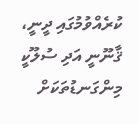ކުރެއްވުމުގައި ދީނީ، ޤާނޫނީ އަދި ސުލޫކީ މިންގަނޑުތަކަށް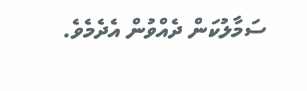ސަމާލުކަން ދެއްވުން އެދެމެވެ.